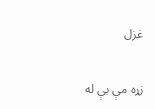غزل

زړه مې بې له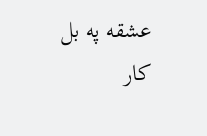عشقه په بل کار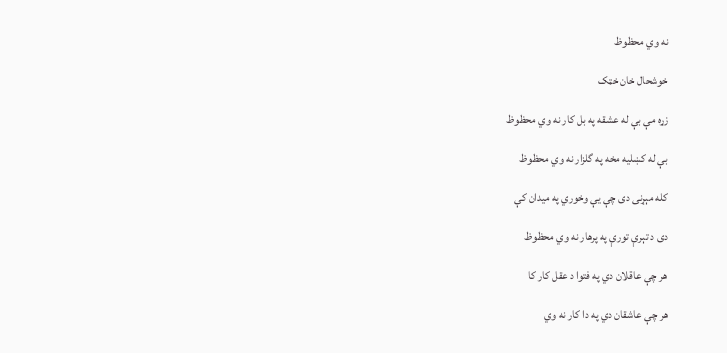نه وي محظوظ

خوشحال خان خټک

زړه مې بې له عشقه په بل کار نه وي محظوظ

بې له کښليه مخه په گلزار نه وي محظوظ

کله مېړنی دی چې يې وخوري په ميدان کې

دی د تېرې تورې په پرهار نه وي محظوظ

هر چې عاقلان دي په فتوا د عقل کار کا

هر چې عاشقان دي په دا کار نه وي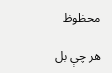محظوظ

هر چې بل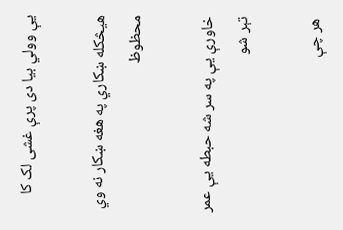يې وولي بيا دی پرې غشی لک کا

هيڅکله ښکاري په هغه ښکار نه وي محظوظ

خاورې يې په سر شه حبطه يې عمر تېر شو

هر چې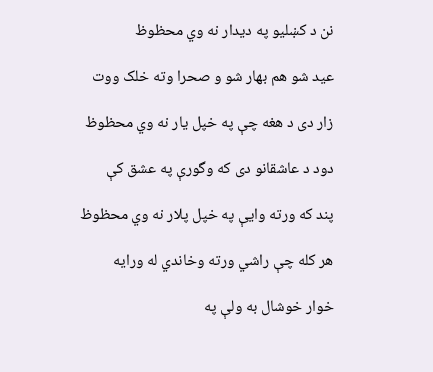نن د کښليو په ديدار نه وي محظوظ

عيد شو هم بهار شو و صحرا وته خلک ووت

زار دی د هغه چې په خپل يار نه وي محظوظ

دود د عاشقانو دی که وگورې په عشق کې

پند که ورته وايې په خپل پلار نه وي محظوظ

هر کله چې راشي ورته وخاندي له ورايه

خوار خوشال به ولې په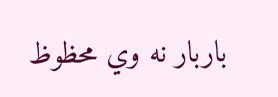باربار نه وي محظوظ